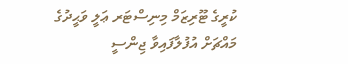ކުރީގެ ޓޫރިޒަމް މިނިސްޓަރ ޢަލީ ވަޙީދުގެ މައްޗަށް އުފުލާފައިވާ ޖިންސީ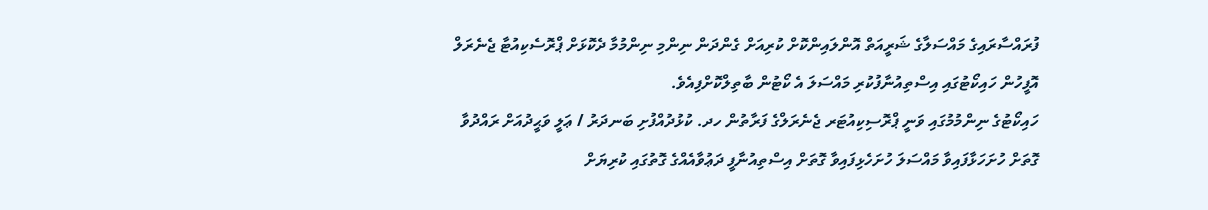ފުރައްސާރައިގެ މައްސަލާގެ ޝަރީއަތް އޮންލައިންކޮށް ކުރިއަށް ގެންދަން ނިންމި ނިންމުމާ ދެކޮޅަށް ޕްރޮސެކިއުޓާ ޖެނެރަލް އޮފީހުން ހައިކޯޓުގައި އިސްތިއުނާފުކުރި މައްސަލަ އެ ކޯޓުން ބާތިލްކޮށްފިއެވެ.
ހައިކޯޓުގެ ނިންމުމުގައި ވަނީ ޕްރޮސިކިއުޓަރ ޖެނެރަލްގެ ފަރާތުން ހދ. ކުޅުދުއްފުށި ބަނދަރު / ޢަލީ ވަޙީދުއަށް ރައްދުވާ ގޮތަށް ހުށަހަޅާފައިވާ މައްސަލަ ހުށަހެޅިފައިވާ ގޮތަށް އިސްތިއުނާފީ ދަޢުވާއެއްގެ ގޮތުގައި ކުރިޔަށް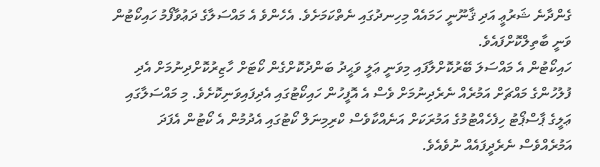ގެންދާނެ ޝަރުޢީ އަދި ޤާނޫނީ ހަމައެއް މިހިނދުގައި ނެތްކަމަށެވެ. އެހެންވެ އެ މައްސަލާގެ ދަޢުވާފޯމު ހައިކޯޓުން ވަނީ ބާތިލްކޮށްފައެވެ.
ހައިކޯޓުން އެ މައްސަލަ ބޭރުކޮށްލާފައި މިވަނީ ޢަލީ ވަޙީދު ބަންދުކޮށްގެން ކޯޓަށް ހާޒިރުކޮށްދިނުމަށް އެދި ފުލުހުންގެ މައްޗަށް އަމުރެއް ނެރެދިނުމަށް ވެސް އެ އޮފީހުން ހައިކޯޓުގައި އެދިފައިވަނިކޮށެވެ. މި މައްސަލާގައި ޢަލީގެ ޕާސްޕޯޓު ހިފެހެއްޓުމުގެ އަމުރަކަށް އަނެއްކާވެސް ކްރިމިނަލް ކޯޓުގައި އެދުމުން އެ ކޯޓުން އެފަދަ އަމުރެއްވެސް ނެރެދީފައެއް ނުވެއެވެ.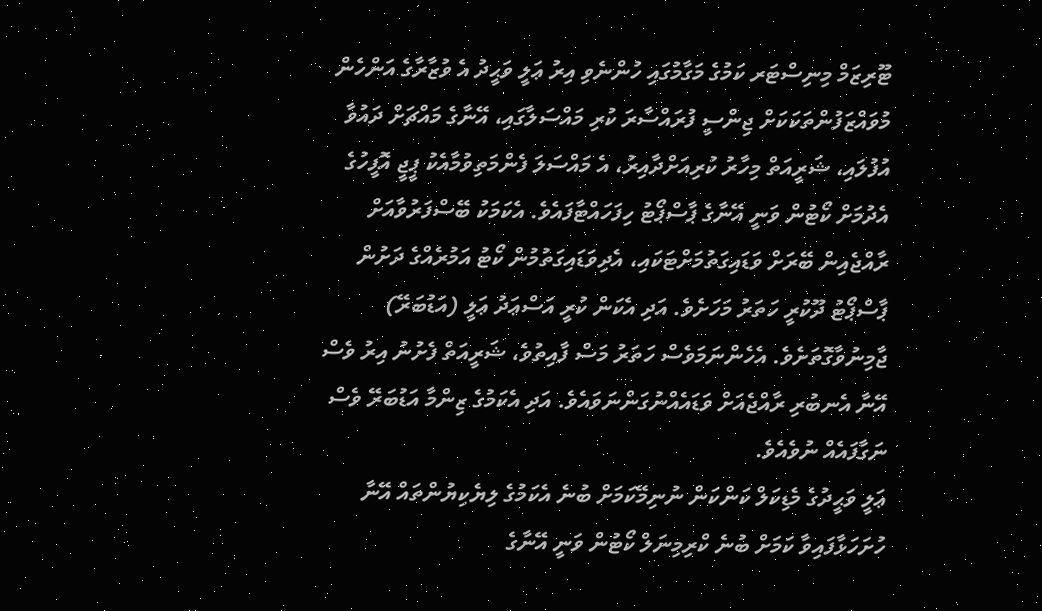ޓޫރިޒަމް މިނިސްޓަރ ކަމުގެ މަގާމުގައި ހުންނެވި އިރު ޢަލީ ވަޙީދު އެ ވުޒާރާގެ އަންހެން މުވައްޒަފުންތަކަކަށް ޖިންސީ ފުރައްސާރަ ކުރި މައްސަލާގައި، އޭނާގެ މައްޗަށް ދައުވާ އުފުލައި، ޝަރީއަތް މިހާރު ކުރިއަށްދާއިރު، އެ މައްސަލަ ފެންމަތިވުމާއެކު ޕީޖީ އޮފީހުގެ އެދުމަށް ކޯޓުން ވަނީ އޭނާގެ ޕާސްޕޯޓު ހިފަހައްޓާފައެވެ. އެކަމަކު ބޭސްފަރުވާއަށް ރާއްޖެއިން ބޭރަށް ވަޑައިގަތުމަށްޓަކައި، އެދިވަޑައިގަތުމުން ކޯޓު އަމުރެއްގެ ދަށުން ޕާސްޕޯޓު ދޫކުރީ ހަތަރު މަހަށެވެ. އަދި އެކަން ކުރީ އަސްޢަދު ޢަލީ (އަޑުބަރޭ) ޖާމިނުވާގޮތަށެވެ. އެހެންނަމަވެސް ހަތަރު މަސް ފާއިތުވެ، ޝަރީއަތް ފެށުނު އިރު ވެސް އޭނާ އެނބުރި ރާއްޖެއަށް ވަޑައެއްނުގަންނަވައެވެ. އަދި އެކަމުގެ ޒިންމާ އަޑުބަރޭ ވެސް ނަގާފައެއް ނުވެއެވެ.
ޢަލީ ވަޙީދުގެ މެޑިކަލް ކަންކަން ނުނިމޭކަމަށް ބުނެ އެކަމުގެ ލިޔެކިޔުންތައް އޭނާ ހުށަހަޅާފައިވާ ކަމަށް ބުނެ ކްރިމިނަލް ކޯޓުން ވަނީ އޭނާގެ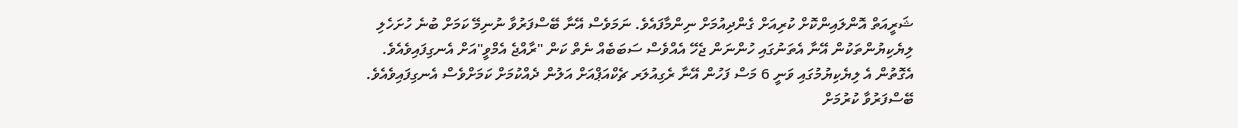ޝަރީއަތް އޮންލައިންކޮށް ކުރިއަށް ގެންދިއުމަށް ނިންމާފައެވެ. ނަމަވެސް އޭނާ ބޭސްފަރުވާ ނުނިމޭ ކަމަށް ބުނެ ހުށަހެލި ލިޔެކިޔުންތަކުން އޭނާ އެތަނުގައި ހުންނަން ޖެހޭ އެއްވެސް ސަބަބެއް ނެތް ކަން "ރާއްޖެ އެމްވީ"އަށް އެނގިފައިވެއެވެ. އެގޮތުން އެ ލިޔެކިޔުމުގައި ވަނީ 6 މަސް ފަހުން އޭނާ ރެގިއުލަރ ޗެކްއަޕްއަށް އަލުން ދެއްކުމަށް ކަމަށްވެސް އެނގިފައިވެއެވެ.
ބޭސްފަރުވާ ކުރުމަށް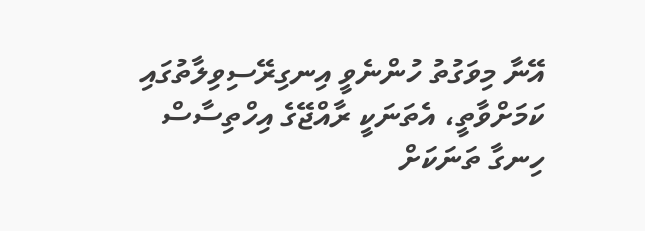އޭނާ މިވަގުތު ހުންނެވީ އިނގިރޭސިވިލާތުގައި ކަމަށްވާތީ، އެތަނަކީ ރާއްޖޭގެ އިހްތިސާސް ހިނގާ ތަނަކަށް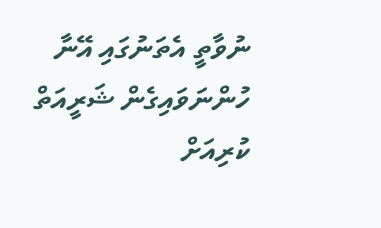ނުވާތީ އެތަނުގައި އޭނާ ހުންނަވައިގެން ޝަރީއަތް ކުރިއަށް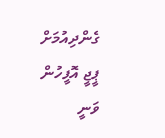ގެންދިއުމަށް ޕީޖީ އޮފީހުން ވަނީ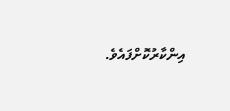އިންކާރުކޮށްފައެވެ.